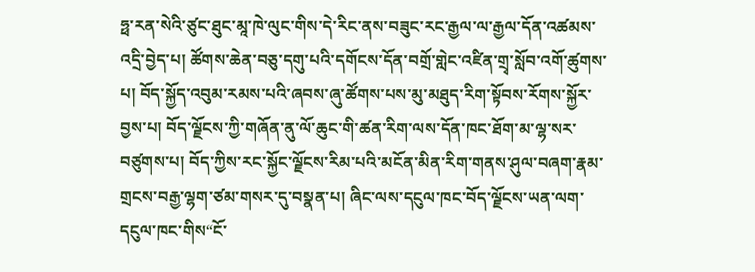ཧྥ་རན་སེའི་ཙུང་ཐུང་མཱ་ཁེ་ལུང་གིས་དེ་རིང་ནས་བཟུང་རང་རྒྱལ་ལ་རྒྱལ་དོན་འཚམས་འདྲི་བྱེད་པ། ཚོགས་ཆེན་བཅུ་དགུ་པའི་དགོངས་དོན་བགྲོ་གླེང་འཛིན་གྲྭ་སློབ་འགོ་ཚུགས་པ། བོད་སྐྱོད་འབུམ་རམས་པའི་ཞབས་ཞུ་ཚོགས་པས་མུ་མཐུད་རིག་སྟོབས་རོགས་སྐྱོར་བྱས་པ། བོད་ལྗོངས་ཀྱི་གཞོན་ནུ་ལོ་ཆུང་གི་ཚན་རིག་ལས་དོན་ཁང་ཐོག་མ་ལྷ་སར་བཙུགས་པ། བོད་ཀྱིས་རང་སྐྱོང་ལྗོངས་རིམ་པའི་མངོན་མིན་རིག་གནས་ཤུལ་བཞག་རྣམ་གྲངས་བརྒྱ་ལྷག་ཙམ་གསར་དུ་བསྣན་པ། ཞིང་ལས་དངུལ་ཁང་བོད་ལྗོངས་ཡན་ལག་དངུལ་ཁང་གིས“ངོ་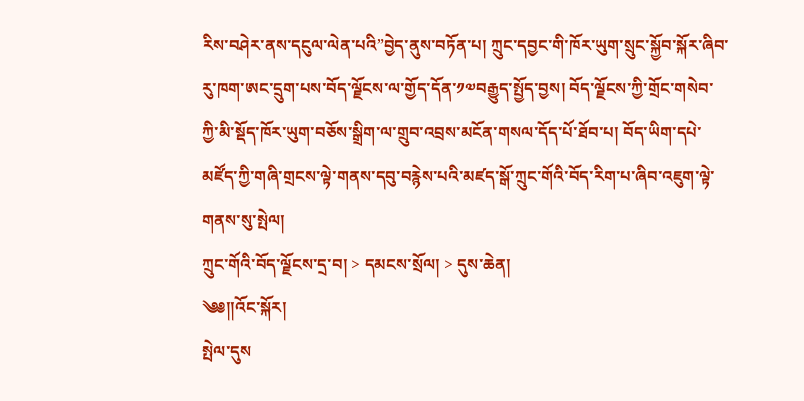རིས་བཤེར་ནས་དངུལ་ལེན་པའི”བྱེད་ནུས་བཏོན་པ། ཀྲུང་དབྱང་གི་ཁོར་ཡུག་སྲུང་སྐྱོབ་སྐོར་ཞིབ་རུ་ཁག་ཨང་དྲུག་པས་བོད་ལྗོངས་ལ་གྱོད་དོན་༡༧བརྒྱུད་སྤྱོད་བྱས། བོད་ལྗོངས་ཀྱི་གྲོང་གསེབ་ཀྱི་མི་སྡོད་ཁོར་ཡུག་བཅོས་སྒྲིག་ལ་གྲུབ་འབྲས་མངོན་གསལ་དོད་པོ་ཐོབ་པ། བོད་ཡིག་དཔེ་མཛོད་ཀྱི་གཞི་གྲངས་ལྟེ་གནས་དབུ་བརྙེས་པའི་མཛད་སྒོ་ཀྲུང་གོའི་བོད་རིག་པ་ཞིབ་འཇུག་ལྟེ་གནས་སུ་སྤེལ།
ཀྲུང་གོའི་བོད་ལྗོངས་དྲ་བ། > དམངས་སྲོལ། > དུས་ཆེན།
༄༅།།འོང་སྐོར།
སྤེལ་དུས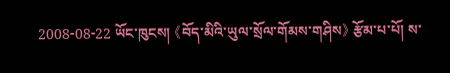2008-08-22 ཡོང་ཁུངས། 《བོད་མིའི་ཡུལ་སྲོལ་གོམས་གཤིས》 རྩོམ་པ་པོ། ས་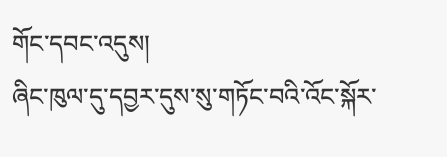གོང་དབང་འདུས།
ཞིང་ཁུལ་དུ་དབྱར་དུས་སུ་གཏོང་བའི་འོང་སྐོར་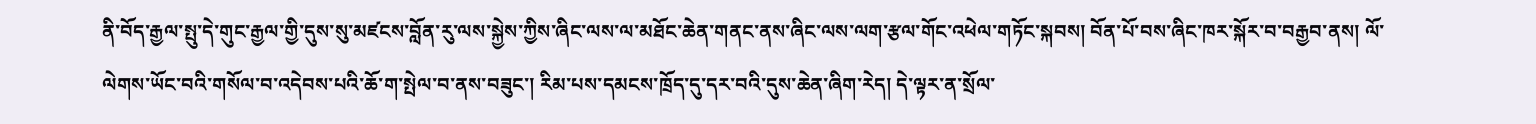ནི་བོད་རྒྱལ་སྤུ་དེ་གུང་རྒྱལ་གྱི་དུས་སུ་མཛངས་བློན་རུ་ལས་སྐྱེས་ཀྱིས་ཞིང་ལས་ལ་མཐོང་ཆེན་གནང་ནས་ཞིང་ལས་ལག་རྩལ་གོང་འཕེལ་གཏོང་སྐབས། བོན་པོ་བས་ཞིང་ཁར་སྐོར་བ་བརྒྱབ་ནས། ལོ་ལེགས་ཡོང་བའི་གསོལ་བ་འདེབས་པའི་ཆོ་ག་སྤེལ་བ་ནས་བཟུང་། རིམ་པས་དམངས་ཁྲོད་དུ་དར་བའི་དུས་ཆེན་ཞིག་རེད། དེ་ལྟར་ན་སྲོལ་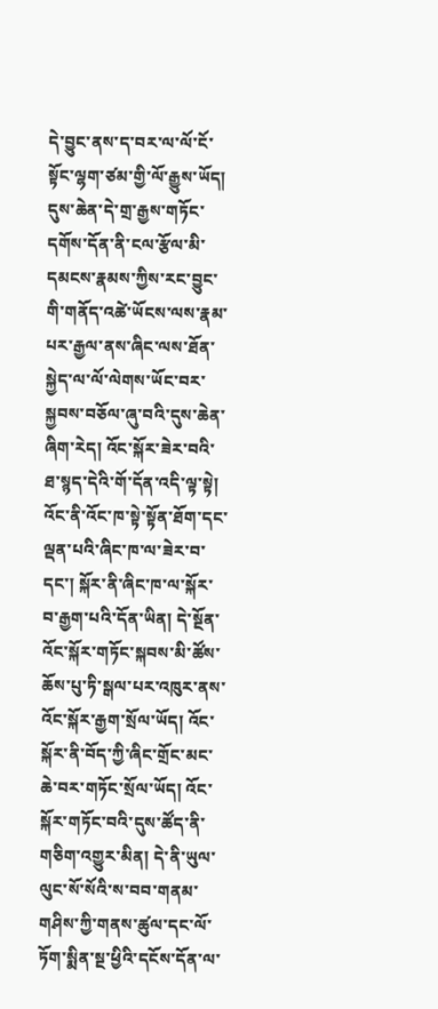དེ་བྱུང་ནས་ད་བར་ལ་ལོ་ངོ་སྟོང་ལྷག་ཙམ་གྱི་ལོ་རྒྱུས་ཡོད། དུས་ཆེན་དེ་གྲ་རྒྱས་གཏོང་དགོས་དོན་ནི་ངལ་རྩོལ་མི་དམངས་རྣམས་ཀྱིས་རང་བྱུང་གི་གནོད་འཚེ་ཡོངས་ལས་རྣམ་པར་རྒྱལ་ནས་ཞིང་ལས་ཐོན་སྐྱེད་ལ་ལོ་ལེགས་ཡོང་བར་སྐྱབས་བཅོལ་ཞུ་བའི་དུས་ཆེན་ཞིག་རེད། འོང་སྐོར་ཟེར་བའི་ཐ་སྙད་དེའི་གོ་དོན་འདི་ལྟ་སྟེ། འོང་ནི་འོང་ཁ་སྟེ་སྟོན་ཐོག་དང་ལྡན་པའི་ཞིང་ཁ་ལ་ཟེར་བ་དང་། སྐོར་ནི་ཞིང་ཁ་ལ་སྐོར་བ་རྒྱག་པའི་དོན་ཡིན། དེ་སྔོན་འོང་སྐོར་གཏོང་སྐབས་མི་ཚོས་ཆོས་པུ་ཏི་སྒལ་པར་འཁུར་ནས་འོང་སྐོར་རྒྱག་སྲོལ་ཡོད། འོང་སྐོར་ནི་བོད་ཀྱི་ཞིང་གྲོང་མང་ཆེ་བར་གཏོང་སྲོལ་ཡོད། འོང་སྐོར་གཏོང་བའི་དུས་ཚོད་ནི་གཅིག་འགྱུར་མིན། དེ་ནི་ཡུལ་ལུང་སོ་སོའི་ས་བབ་གནམ་གཤིས་ཀྱི་གནས་ཚུལ་དང་ལོ་ཏོག་སྨིན་སྔ་ཕྱིའི་དངོས་དོན་ལ་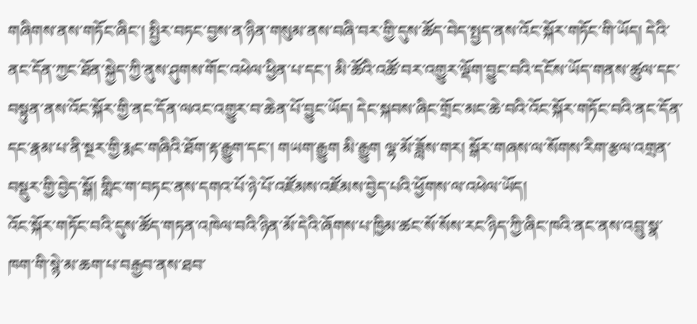གཞིགས་ནས་གཏོང་ཞིང་། སྤྱིར་བཏང་བྱས་ན་ཉིན་གསུམ་ནས་བཞི་བར་གྱི་དུས་ཚོད་བེད་སྤྱད་ནས་འོང་སྐོར་གཏོང་གི་ཡོད། དེའི་ནང་དོན་ཀྱང་ཐོན་སྐྱེད་ཀྱི་ནུས་ཤུགས་གོང་འཕེལ་ཕྱིན་པ་དང་། མི་ཚོའི་འཚོ་བར་འགྱུར་ལྡོག་བྱུང་བའི་དངོས་ཡོད་གནས་ཚུལ་དང་བསྟུན་ནས་འོང་སྐོར་གྱི་ནང་དོན་ལའང་འགྱུར་བ་ཆེན་པོ་བྱུང་ཡོད། དེང་སྐབས་ཞིང་གྲོང་མང་ཆེ་བའི་འོང་སྐོར་གཏོང་བའི་ནང་དོན་དང་རྣམ་པ་ནི་སྔར་གྱི་རྨང་གཞིའི་ཐོག་རྟ་རྒྱུག་དང་། གཡག་རྒྱུག མི་རྒྱུག ལྷ་མོ་ཟློས་གར། སྒོར་གཞས་ལ་སོགས་རིག་རྩལ་འགྲན་བསྡུར་གྱི་བྱེད་སྒོ། གླིང་ག་བཏང་ནས་དགའ་པོ་ཉེ་པོ་འཛོམས་འཛོམས་བྱེད་པའི་ཕྱོགས་ལ་འཕེལ་ཡོད།
འོང་སྐོར་གཏོང་བའི་དུས་ཚོད་གཏན་འཁེལ་བའི་ཉིན་མོ་དེའི་ཞོགས་པ་ཁྱིམ་ཚང་སོ་སོས་རང་ཉིད་ཀྱི་ཞིང་ཁའི་ནང་ནས་འབྲུ་སྣ་ཁག་གི་སྙེ་མ་ཆག་པ་བརྒྱབ་ནས་ཐབ་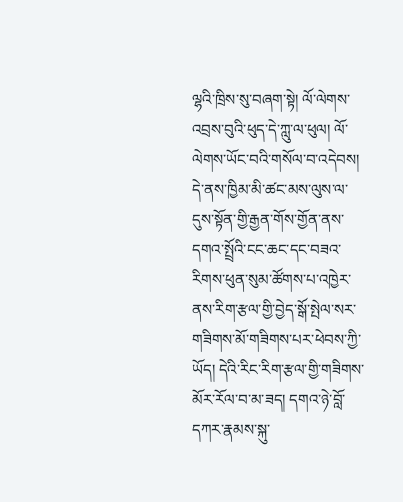ལྷའི་ཁྲིས་སུ་བཞག་སྟེ། ལོ་ལེགས་འབྲས་བུའི་ཕུད་དེ་ཀླུ་ལ་ཕུལ། ལོ་ལེགས་ཡོང་བའི་གསོལ་བ་འདེབས། དེ་ནས་ཁྱིམ་མི་ཚང་མས་ལུས་ལ་དུས་སྟོན་གྱི་རྒྱན་གོས་གྱོན་ནས་དགའ་སྤྲོའི་ངང་ཆང་དང་བཟའ་རིགས་ཕུན་སུམ་ཚོགས་པ་འཁྱེར་ནས་རིག་རྩལ་གྱི་བྱེད་སྒོ་སྤེལ་སར་གཟིགས་མོ་གཟིགས་པར་ཕེབས་ཀྱི་ཡོད། དེའི་རིང་རིག་རྩལ་གྱི་གཟིགས་མོར་རོལ་བ་མ་ཟད། དགའ་ཉེ་བློ་དཀར་རྣམས་སྐུ་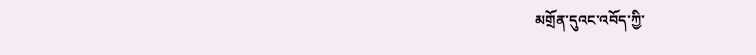མགྲོན་དུའང་འབོད་ཀྱི་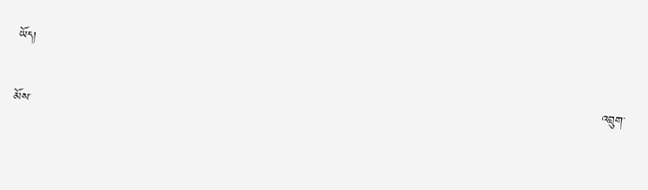ཡོད།
                                                                                                                                               འབྲུག་མོས་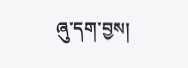ཞུ་དག་བྱས།